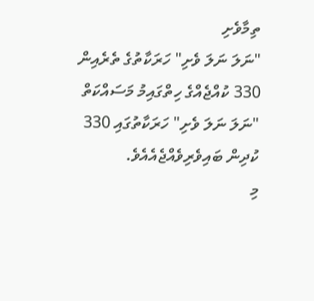ތިމާވެށި
"ނަލަ ނަލަ ވެށި" ހަރަކާތުގެ ތެރެއިން 330 ކުއްޖެއްގެ ހިތްގައިމު މަސައްކަތް
"ނަލަ ނަލަ ވެށި" ހަރަކާތުގައި 330 ކުދިން ބައިވެރިވެއްޖެއެއެވެ.
މި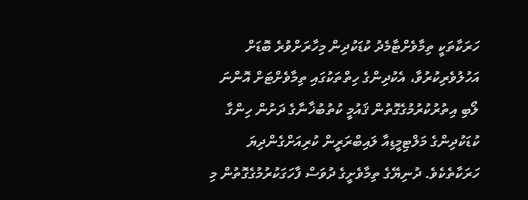ހަރަކާތަކީ ތިމާވެށްޓާމެދު ކުޑަކުދިން މިހާރަށްވުރެ ބޮޑަށް އަހުލުވެރިކުރުވާ، އެކުދިންގެ ހިތްތަކުގައި ތިމާވެށްޓަށް އޮންނަ ލޯބި އިތުރުކުރުމުގެގޮތުން ޤައުމީ ކުތުބުޚާނާގެ ދަށުން ހިންގާ ކުޑަކުދިންގެ މަލްޓިމީޑިއާ ލައިބްރަރީން ކުރިއަށްގެންދިޔަ ހަރަކާތެކެވެ. ދުނިޔޭގެ ތިމާވެށީގެ ދުވަސް ފާހަގަކުރުމުގެގޮތުން މި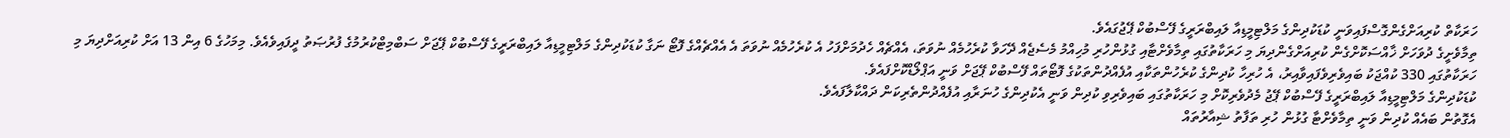ހަރަކާތް ކުރިއަށްގެންގޮސްފައިވަނީ ކުޑަކުދިންގެ މަލްޓިމީޑިއާ ލައިބްރަރީގެ ފޭސްބުކް ޕޭޖުގައެވެ.
ތިމާވެށީގެ ދުވަހަށް ޚާއްސަކޮށްގެން ކުރިއަށްގެންދިޔަ މި ހަރަކާތުގައި ތިމާވެށްޓާއި ގުޅުންހުރި މުހިއްމު މެސެޖެއް ދޭހަވާ ކުރެހުމެއް ނުވަތަ، އެއްޗެއް ހެދުމަށްފަހު އެ ކުރެހުމެއް ނުވަތަ އެ އެއްޗެއްގެ ފޮޓޯ ނަގާ ކުޑަކުދިންގެ މަލްޓިމީޑިއާ ލައިބްރަރީގެ ފޭސްބުކް ޕޭޖަށް ސަބްމިޓްކުރުމުގެ ފުރުޞަތު ދީފައިވެއެވެ. މިމަހުގެ 6 އިން 13 އަށް ކުރިއަށްދިޔަ މި ހަރަކާތުގައި 330 ކުއްޖަކު ބައިވެރިވެފައިވާއިރު، އެ ހުރިހާ ކުދިންގެ ކުރެހުންތަކާއި އުފެއްދުންތަކުގެ ފޮޓޯތައް ފޭސްބުކް ޕޭޖަށް ވަނީ އަޕްލޯޑްކޮށްފައެވެ.
ކުޑަކުދިންގެ މަލްޓިމީޑިއާ ލައިބްރަރީގެ ފޭސްބުކް ޕޭޖު މެދުވެރިކޮށް މި ހަރަކާތުގައި ބައިވެރިވި ކުދިން ވަނީ އެކުދިންގެ ހުނަރާއި އުފެއްދުންތެރިކަން ދައްކާލާފައެވެ.
އެގޮތުން ބައެއް ކުދިން ވަނީ ތިމާވެށްޓާ ގުޅުން ހުރި ތަފާތު ޝިއާރުތައް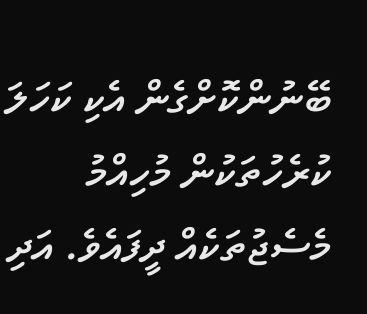ބޭނުންކޮށްގެން އެކި ކަހަލަ ކުރެހުތަކުން މުހިއްމު މެސެޖުތަކެއް ދީފައެވެ. އަދި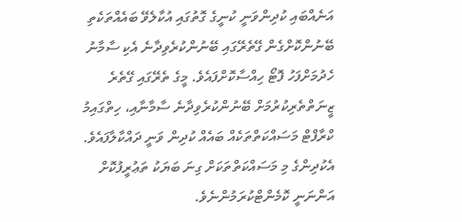އަނެއްބައި ކުދިންވަނީ ކުނީގެ ގޮތުގައި އުކާލެވޭ ބައެއްތަކެތި ބޭނުންކޮށްގެން ގޭތެރޭގައި ބޭނުންކުރެވިދާނެ އެކި ސާމާނު ހެދުމަށްފަހު ފޮޓޯ ހިއްސާކޮށްފައެވެ. މީގެ ތެރޭގައި ގޭތެރެ ޒީނަތްތެރިކުރުމަށް ބޭނުންކުރެވިދާނެ ސާމާނާއި، ހިތްގައިމު ކްރާފްޓް މަސައްކަތްތަކެއް ބައެއް ކުދިން ވަނީ ދައްކާލާފައެވެ. އެކުދިންގެ މި މަސައްކަތްތަކަށް ގިނަ ބަޔަކު ތަޢުރީފުކޮށް އަންނަނީ ކޮމެންޓްކުރަމުންނެވެ.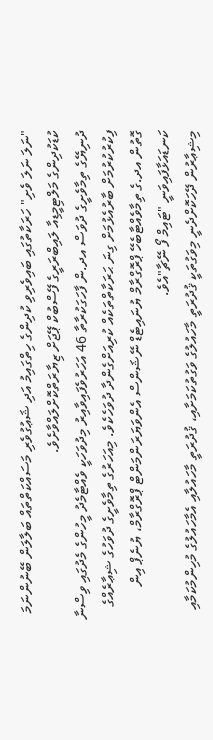"ނަލަ ނަލަ ވެށި" ހަރަކާތުގައި ބައިވެރިވި ކުދިންގެ ހިތްގައިމު އަދި ޝަޢުގުވެރި މަސައްކަތްތައް ބަލާލަން ބޭނުންނަމަ ކުޑަކުދިންގެ މަލްޓިމީޑިއާ ލައިބްރަރީގެ ފޭސްބުކް ޕޭޖަށް ޒިޔާރަތްކޮށްލައްވާށެވެ.
ދުނިޔޭގެ ތިމާވެށީގެ ދުވަސް އދ.ން ފާހަގަކުރާތާ 46 އަހަރުވެފައިވާއިރު މިދުވަހަކީ ވެއްޓާމެދު މީހުންގެ މެދުގައި ވިސްނާ ފިކުރުކުރުމަށް ބާރުއެޅުމަށް ގިނަ ޙަރަކާތްތަކެއް ކުރިއަށްގެންދާ ދުވަހެކެވެ. މިއަހަރުގެ ތިމާވެށީގެ ދުވަހުގެ ޝިޢާރެއްގެ ގޮތުން އދ.ގެ ތިމާވެއްޓާބެހޭ ޕްރޮގްރާމް ޔުނައިޓެޑް ނޭޝަންސް އެންވަޔަރަންމަންޓް ޕްރޮގްރާމް، ޔުނެޕް އިން ކަނޑައަޅާފައިވަނީ "ޓައިމް ފޯ ނޭޗާ"އެވެ.
މިޝިޢާރުން ދޭހަކޮށްދެނީ މިވަގުތަކީ ޤުދުރަތީ މާހައުލުގެ ވަގުތުކަމަށާއި، ޤުދުރަތީ މާހައުލާއި އެމާހައުލުގެ މުހިންމުކަމާއި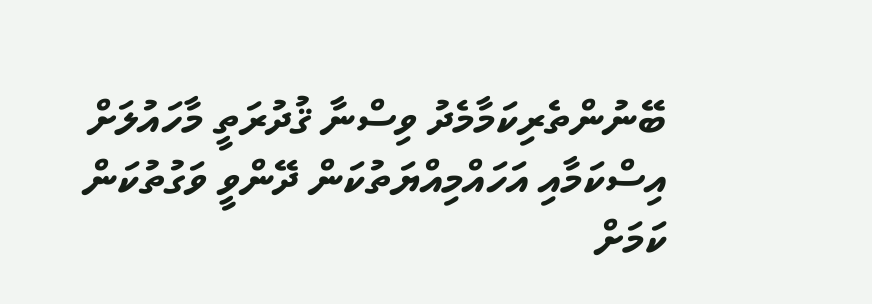ބޭނުންތެރިކަމާމެދު ވިސްނާ ޤުދުރަތީ މާހައުލަށް އިސްކަމާއި އަހައްމިއްޔަތުކަން ދޭންވީ ވަގުތުކަން ކަމަށް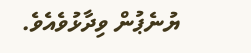ޔުނެޕުން ވިދާޅުވެއެވެ.